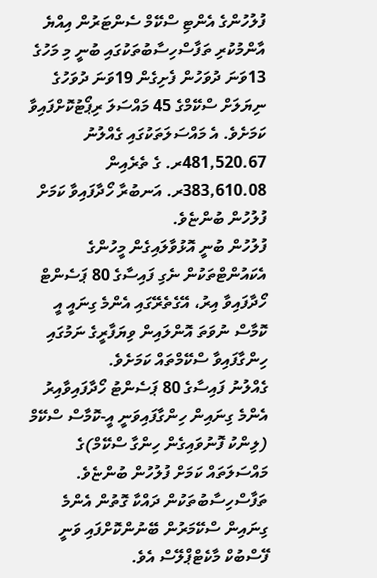ފުލުހުންގެ އެންޓި ސްކޭމް ސެންޓަރުން އިއްޔެ އާންމުކުރި ތަފާސްހިސާބުތަކުގައި ބުނީ މި މަހުގެ 13ވަނަ ދުވަހުން ފެށިގެން 19ވަނަ ދުވަހުގެ ނިޔަލަށް ސްކޭމްގެ 45 މައްސަލަ ރިޕޯޓުކޮށްފައިވާ ކަމަށެވެ. އެ މައްސަލަތަކުގައި ގެއްލުނު 481,520.67ރ. ގެ ތެރެއިން 383,610.08ރ. އަނބުރާ ހޯދާފައިވާ ކަމަށް ފުލުހުން ބުންޏެވެ.
ފުލުހުން ބުނީ އޮޅުވާލައިގެން މީހުންގެ އެކައުންޓްތަކުން ނެގި ފައިސާގެ 80 ޕަސެންޓް ހޯދާފައިވާ އިރު، އޭގެތެރޭގައި އެންމެ ގިނައީ އީ ކޮމާސް ނުވަތަ އޮންލައިން ވިޔަފާރީގެ ނަމުގައި ހިންގާފައިވާ ސްކޭމްތައް ކަމަށެވެ.
ގެއްލުނު ފައިސާގެ 80 ޕަސެންޓު ހޯދާފައިވާއިރު އެންމެ ގިނައިން ހިންގާފައިވަނީ އީ-ކޮމާސް ސްކޭމް (ލިންކު ފޮނުވައިގެން ހިންގާ ސްކޭމް)ގެ މައްސަލަތައް ކަމަށް ފުލުހުން ބުންޏެވެ.
ތަފާސްހިސާބުތަކުން ދައްކާ ގޮތުން އެންމެ ގިނައިން ސްކޭމަރުން ބޭނުންކޮށްފައި ވަނީ ފޭސްބުކް މާކެޓްޕްލޭސް އެވެ.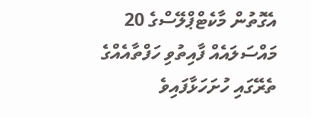އެގޮތުން މާކެޓްޕްލޭސްގެ 20 މައްސަލައެއް ފާއިތުވި ހަފްތާއެއްގެ ތެރޭގައި ހުށަހަޅާފައިވެ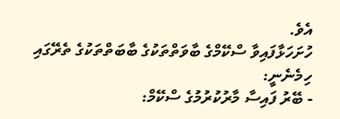އެވެ.
ހުށަހަޅާފައިވާ ސްކޭމްގެ ބާވަތްތަކުގެ ބާބަތްތަކުގެ ތެރޭގައި ހިމެނެނީ:
- ބޭރު ފައިސާ މާރުކުރުމުގެ ސްކޭމް: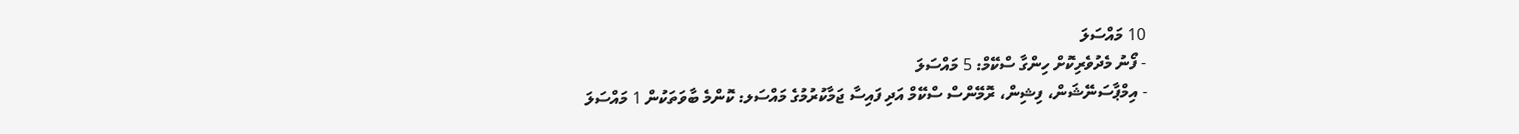10 މައްސަލަ
- ފޯނު މެދުވެރިކޮށް ހިންގާ ސްކޭމް: 5 މައްސަލަ
- އިމްޕާސަނޭޝަން، ފިޝިން، ރޮމޭންސް ސްކޭމް އަދި ފައިސާ ޖަމާކުރުމުގެ މައްސަލ: ކޮންމެ ބާވަތަކުން 1 މައްސަލަ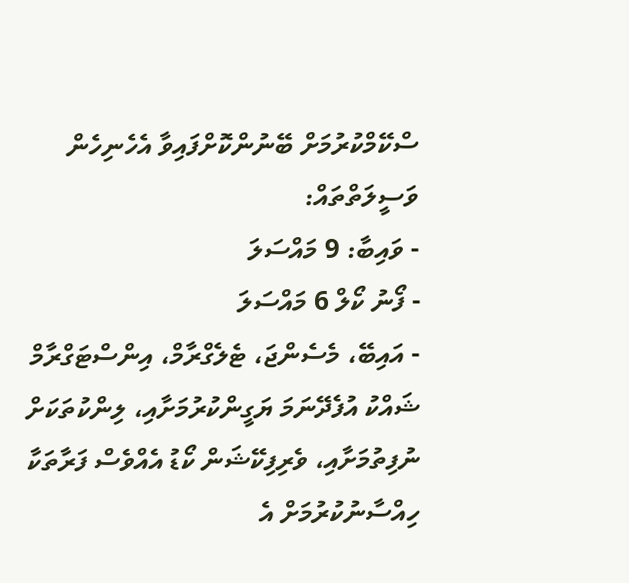ސްކޭމްކުރުމަށް ބޭނުންކޮށްފައިވާ އެހެނިހެން ވަސީލަތްތައް:
- ވައިބާ: 9 މައްސަލަ
- ފޯނު ކޯލް 6 މައްސަލަ
- އައިބޭ، މެސެންޖަ، ޓެލެގްރާމް، އިންސްޓަގްރާމް
ޝައްކު އުފެދޭނަމަ ޔަގީންކުރުމަށާއި، ލިންކުތަކަށް ނުފިތުމަށާއި، ވެރިފިކޭޝަން ކޯޑު އެއްވެސް ފަރާތަކާ ހިއްސާނުކުރުމަށް އެ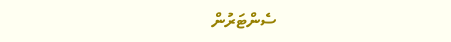ސެންޓަރުން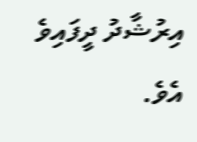އިރުޝާދު ދީފައިވެ އެވެ.